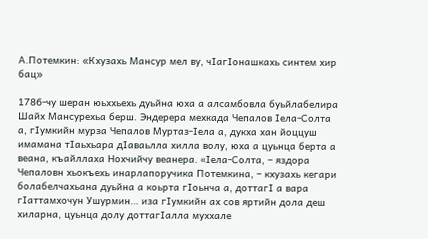А.Потемкин: «Кхузахь Мансур мел ву, чIагIонашкахь синтем хир бац»

1786-чу шеран юьххьехь дуьйна юха а алсамбовла буьйлабелира Шайх Мансурехьа берш. Эндерера мехкада Чепалов Iела-Солта а, гIумкийн мурза Чепалов Муртаз-Iела а, дукха хан йоццуш имамана тIаьхьара дIаваьлла хилла волу, юха а цуьнца берта а веана, къайллаха Нохчийчу веанера. «Iела-Солта, – яздора Чепаловн хьокъехь инарлапоручика Потемкина, – кхузахь кегари болабелчахьана дуьйна а коьрта гIоьнча а, доттагI а вара гIаттамхочун Ушурмин… иза гIумкийн ах сов яртийн дола деш хиларна, цуьнца долу доттагIалла муххале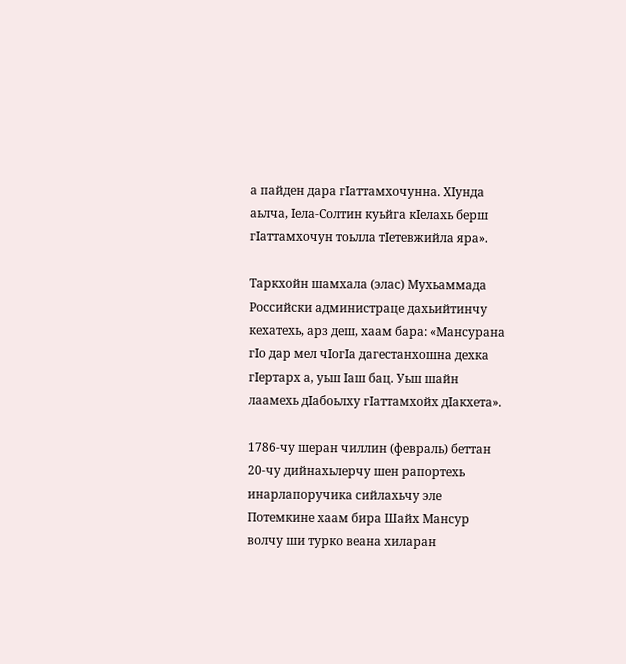а пайден дара гIаттамхочунна. ХIунда аьлча, Iела-Солтин куьйга кIелахь берш гIаттамхочун тоьлла тIетевжийла яра».

Таркхойн шамхала (элас) Мухьаммада Российски администраце дахьийтинчу кехатехь, арз деш, хаам бара: «Мансурана гIо дар мел чIогIа дагестанхошна дехка гIертарх а, уьш Iаш бац. Уьш шайн лаамехь дIабоьлху гIаттамхойх дIакхета».

1786-чу шеран чиллин (февраль) беттан 20-чу дийнахьлерчу шен рапортехь инарлапоручика сийлахьчу эле Потемкине хаам бира Шайх Мансур волчу ши турко веана хиларан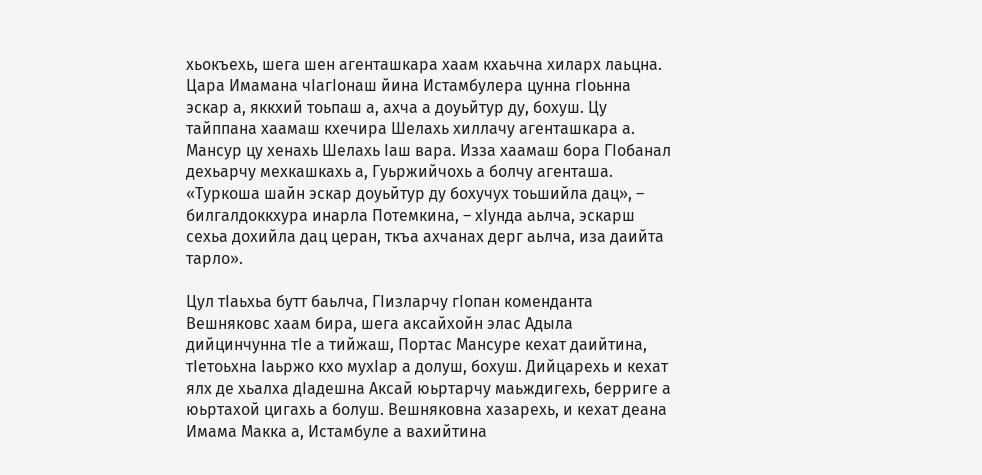хьокъехь, шега шен агенташкара хаам кхаьчна хиларх лаьцна. Цара Имамана чIагIонаш йина Истамбулера цунна гIоьнна эскар а, яккхий тоьпаш а, ахча а доуьйтур ду, бохуш. Цу тайппана хаамаш кхечира Шелахь хиллачу агенташкара а. Мансур цу хенахь Шелахь Iаш вара. Изза хаамаш бора ГIобанал дехьарчу мехкашкахь а, Гуьржийчохь а болчу агенташа. «Туркоша шайн эскар доуьйтур ду бохучух тоьшийла дац», – билгалдоккхура инарла Потемкина, – хIунда аьлча, эскарш сехьа дохийла дац церан, ткъа ахчанах дерг аьлча, иза даийта тарло».

Цул тIаьхьа бутт баьлча, ГIизларчу гIопан коменданта Вешняковс хаам бира, шега аксайхойн элас Адыла дийцинчунна тIе а тийжаш, Портас Мансуре кехат даийтина, тIетоьхна Iаьржо кхо мухIар а долуш, бохуш. Дийцарехь и кехат ялх де хьалха дIадешна Аксай юьртарчу маьждигехь, берриге а юьртахой цигахь а болуш. Вешняковна хазарехь, и кехат деана Имама Макка а, Истамбуле а вахийтина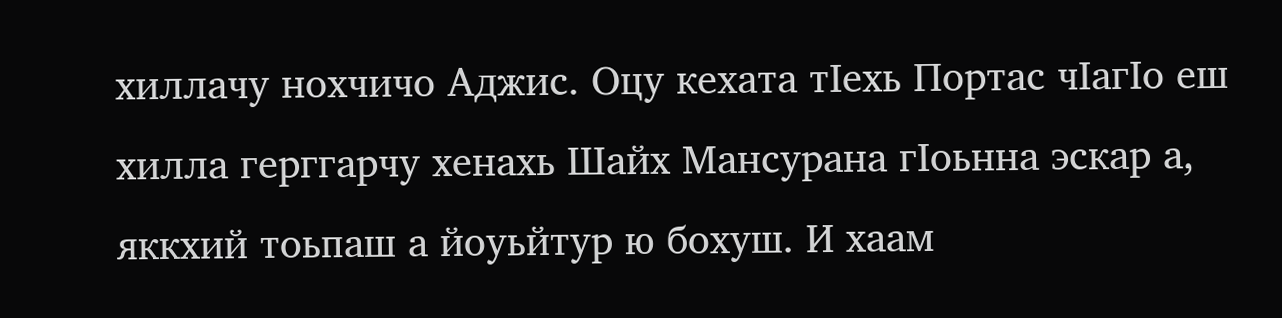хиллачу нохчичо Аджис. Оцу кехата тIехь Портас чIагIо еш хилла герггарчу хенахь Шайх Мансурана гIоьнна эскар а, яккхий тоьпаш а йоуьйтур ю бохуш. И хаам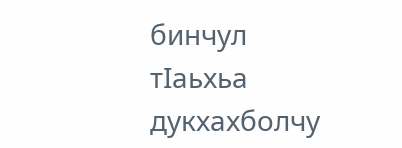бинчул тIаьхьа дукхахболчу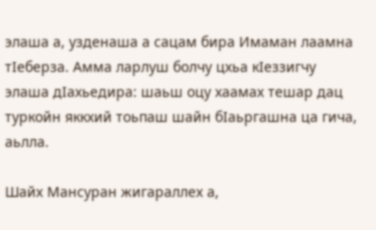элаша а, узденаша а сацам бира Имаман лаамна тIеберза. Амма ларлуш болчу цхьа кIеззигчу элаша дIахьедира: шаьш оцу хаамах тешар дац туркойн яккхий тоьпаш шайн бIаьргашна ца гича, аьлла.

Шайх Мансуран жигараллех а,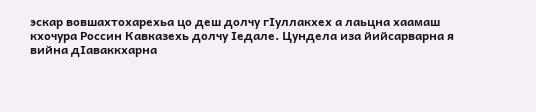эскар вовшахтохарехьа цо деш долчу гIуллакхех а лаьцна хаамаш кхочура Россин Кавказехь долчу Iедале. Цундела иза йийсарварна я вийна дIаваккхарна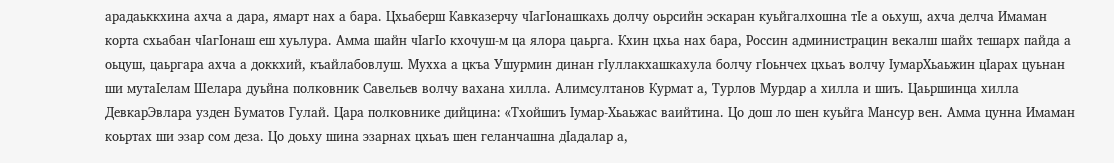арадаьккхина ахча а дара, ямарт нах а бара. Цхьаберш Кавказерчу чIагIонашкахь долчу оьрсийн эскаран куьйгалхошна тIе а оьхуш, ахча делча Имаман корта схьабан чIагIонаш еш хуьлура. Амма шайн чIагIо кхочуш-м ца ялора цаьрга. Кхин цхьа нах бара, Россин администрацин векалш шайх тешарх пайда а оьцуш, цаьргара ахча а доккхий, къайлабовлуш. Мухха а цкъа Ушурмин динан гIуллакхашкахула болчу гIоьнчех цхьаъ волчу IумарХьаьжин цIарах цуьнан ши мутаIелам Шелара дуьйна полковник Савельев волчу вахана хилла. Алимсултанов Курмат а, Турлов Мурдар а хилла и шиъ. Цаьршинца хилла ДевкарЭвлара узден Буматов Гулай. Цара полковнике дийцина: «Тхойшиъ Iумар-Хьаьжас ваийтина. Цо дош ло шен куьйга Мансур вен. Амма цунна Имаман коьртах ши эзар сом деза. Цо доьху шина эзарнах цхьаъ шен геланчашна дIадалар а,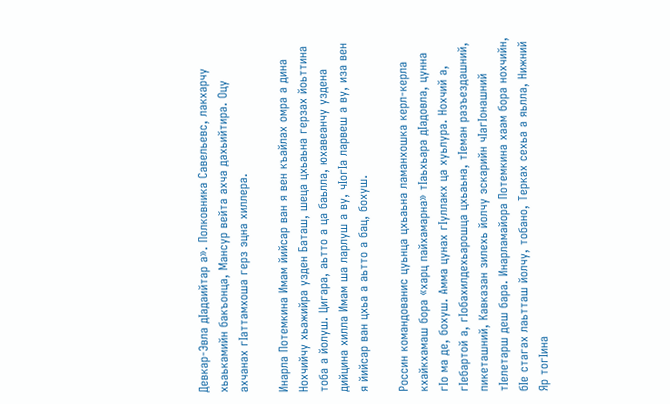Девкар-Эвла дIадаийтар а». Полковника Савельевс, лакхарчу хьаькамийн бакъонца, Мансур вейта ахча дахьийтира. Оцу ахчанах гIаттамхоша герз эцна хиллера.

Инарла Потемкина Имам йийсар ван я вен къайлах омра а дина Нохчийчу хьажийра узден Баташ, шеца цхьаьна герзах йоьттина тоба а йолуш. Цигара, аьтто а ца баьлла, юхавеанчу уздена дийцина хилла Имам ша ларлуш а ву, чIогIа ларвеш а ву, иза вен я йийсар ван цхьа а аьтто а бац, бохуш.

Россин командованис цуьнца цхьаьна ламанхошка керл-керла кхайкхамаш бора «харц пайхамарна» тIаьхьара дIадовла, цунна гIо ма де, бохуш. Амма цунах гIуллакх ца хуьлура. Нохчий а, гIебартой а, гIобахилдехьарошца цхьаьна, тIеман разъездашний, пикеташний, Кавказан зилехь йолчу эскарийн чIагIонашний тIелетарш деш бара. Инарламайора Потемкина хаам бора нохчийн, бIе стагах лаьтташ йолчу, тобано, Терках сехьа а яьлла, Нижний Яр тогIина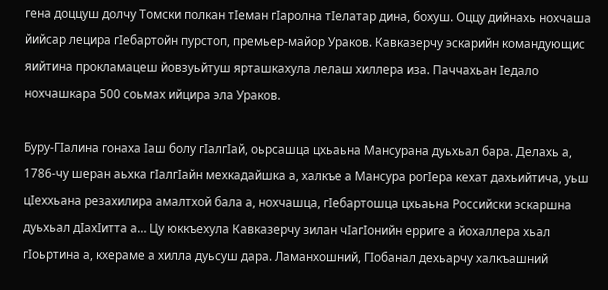гена доццуш долчу Томски полкан тIеман гIаролна тIелатар дина, бохуш. Оццу дийнахь нохчаша йийсар лецира гIебартойн пурстоп, премьер-майор Ураков. Кавказерчу эскарийн командующис яийтина прокламацеш йовзуьйтуш ярташкахула лелаш хиллера иза. Паччахьан Iедало нохчашкара 500 соьмах ийцира эла Ураков.

Буру-ГIалина гонаха Iаш болу гIалгIай, оьрсашца цхьаьна Мансурана дуьхьал бара. Делахь а, 1786-чу шеран аьхка гIалгIайн мехкадайшка а, халкъе а Мансура рогIера кехат дахьийтича, уьш цIеххьана резахилира амалтхой бала а, нохчашца, гIебартошца цхьаьна Российски эскаршна дуьхьал дIахIитта а… Цу юккъехула Кавказерчу зилан чIагIонийн ерриге а йохаллера хьал гIоьртина а, кхераме а хилла дуьсуш дара. Ламанхошний, ГIобанал дехьарчу халкъашний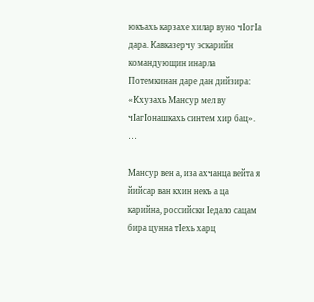юкъахь карзахе хилар вуно чIогIа дара. Кавказерчу эскарийн командующин инарла Потемкинан даре дан дийзира: «Кхузахь Мансур мел ву чIагIонашкахь синтем хир бац». …

Мансур вен а, иза ахчанца вейта я йийсар ван кхин некъ а ца карийна, российски Iедало сацам бира цунна тIехь харц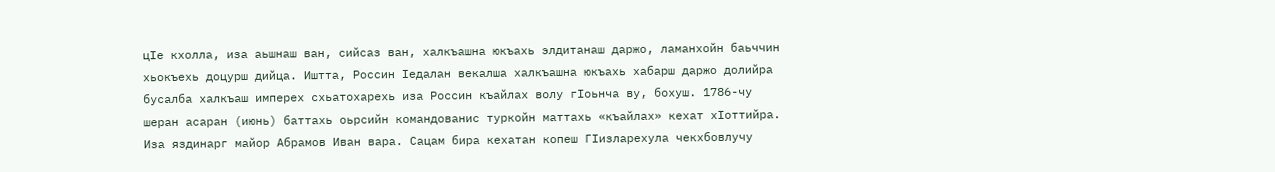цIе кхолла, иза аьшнаш ван, сийсаз ван, халкъашна юкъахь элдитанаш даржо, ламанхойн баьччин хьокъехь доцурш дийца. Иштта, Россин Iедалан векалша халкъашна юкъахь хабарш даржо долийра бусалба халкъаш имперех схьатохарехь иза Россин къайлах волу гIоьнча ву, бохуш. 1786-чу шеран асаран (июнь) баттахь оьрсийн командованис туркойн маттахь «къайлах» кехат хIоттийра. Иза яздинарг майор Абрамов Иван вара. Сацам бира кехатан копеш ГIизларехула чекхбовлучу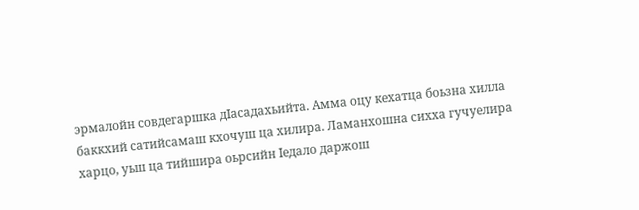эрмалойн совдегаршка дIасадахьийта. Амма оцу кехатца боьзна хилла баккхий сатийсамаш кхочуш ца хилира. Ламанхошна сихха гучуелира харцо, уьш ца тийшира оьрсийн Iедало даржош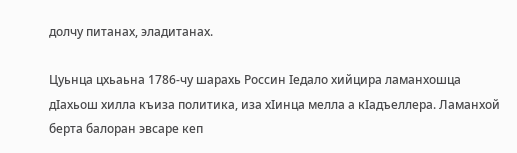долчу питанах, эладитанах.

Цуьнца цхьаьна 1786-чу шарахь Россин Iедало хийцира ламанхошца дIахьош хилла къиза политика, иза хIинца мелла а кIадъеллера. Ламанхой берта балоран эвсаре кеп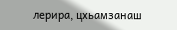лерира, цхьамзанаш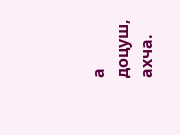а доцуш, ахча.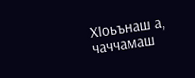ХIоьънаш а, чаччамаш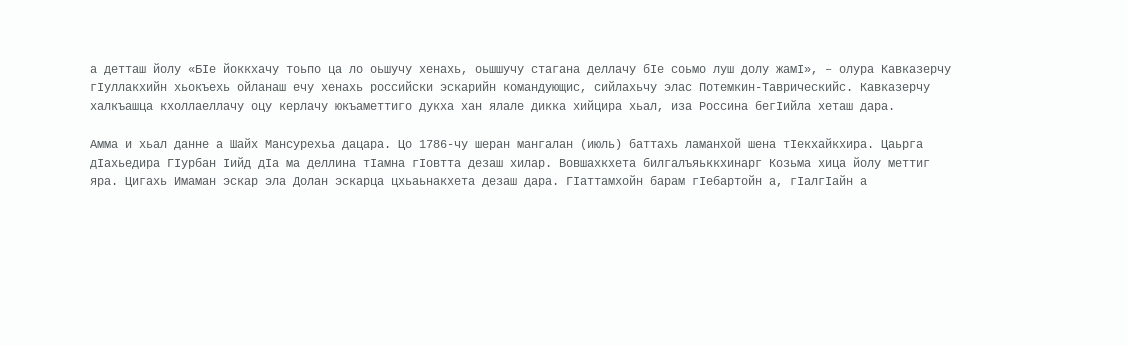а детташ йолу «БIе йоккхачу тоьпо ца ло оьшучу хенахь, оьшшучу стагана деллачу бIе соьмо луш долу жамI», – олура Кавказерчу гIуллакхийн хьокъехь ойланаш ечу хенахь российски эскарийн командующис, сийлахьчу элас Потемкин-Таврическийс. Кавказерчу халкъашца кхоллаеллачу оцу керлачу юкъаметтиго дукха хан ялале дикка хийцира хьал, иза Россина бегIийла хеташ дара.

Амма и хьал данне а Шайх Мансурехьа дацара. Цо 1786-чу шеран мангалан (июль) баттахь ламанхой шена тIекхайкхира. Цаьрга дIахьедира ГIурбан Iийд дIа ма деллина тIамна гIовтта дезаш хилар. Вовшахкхета билгалъяьккхинарг Козьма хица йолу меттиг яра. Цигахь Имаман эскар эла Долан эскарца цхьаьнакхета дезаш дара. ГIаттамхойн барам гIебартойн а, гIалгIайн а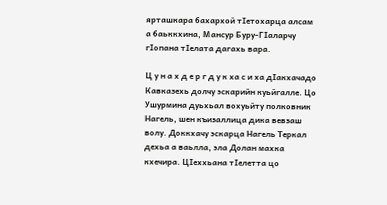ярташкара бахархой тIетохарца алсам а баьккхина, Мансур Буру-ГIаларчу гIопана тIелата дагахь вара.

Ц у н а х д е р г д у к ха с и ха дIакхачадо Кавказехь долчу эскарийн куьйгалле. Цо Ушурмина дуьхьал вохуьйту полковник Нагель, шен къизаллица дика вевзаш волу. Доккхачу эскарца Нагель Теркал дехьа а ваьлла, эла Долан махка кхечира. ЦIеххьана тIелетта цо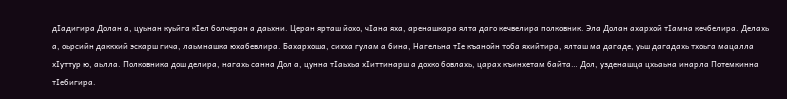дIадигира Долан а, цуьнан куьйга кIел болчеран а даьхни. Церан ярташ йохо, чIана яха, аренашкара ялта даго кечвелира полковник. Эла Долан ахархой тIамна кечбелира. Делахь а, оьрсийн даккхий эскарш гича, лаьмнашка юхабевлира. Бахархоша, сихха гулам а бина, Нагельна тIе къанойн тоба яхийтира, ялташ ма дагаде, уьш дагадахь тхоьга мацалла хIуттур ю, аьлла. Полковника дош делира, нагахь санна Дол а, цунна тIаьхьа хIиттинарш а дохко бовлахь, царах къинхетам байта… Дол, узденашца цхьаьна инарла Потемкинна тIебигира.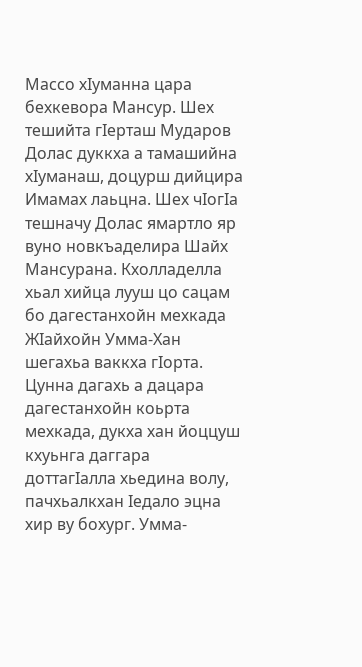Массо хIуманна цара бехкевора Мансур. Шех тешийта гIерташ Мударов Долас дуккха а тамашийна хIуманаш, доцурш дийцира Имамах лаьцна. Шех чIогIа тешначу Долас ямартло яр вуно новкъаделира Шайх Мансурана. Кхолладелла хьал хийца лууш цо сацам бо дагестанхойн мехкада ЖIайхойн Умма-Хан шегахьа ваккха гIорта. Цунна дагахь а дацара дагестанхойн коьрта мехкада, дукха хан йоццуш кхуьнга даггара доттагIалла хьедина волу, пачхьалкхан Iедало эцна хир ву бохург. Умма-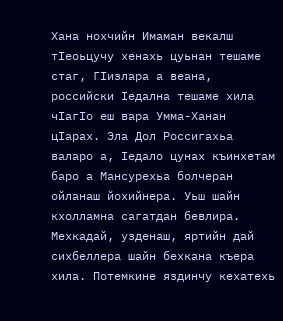Хана нохчийн Имаман векалш тIеоьцучу хенахь цуьнан тешаме стаг, ГIизлара а веана, российски Iедална тешаме хила чIагIо еш вара Умма-Ханан цIарах. Эла Дол Россигахьа валаро а, Iедало цунах къинхетам баро а Мансурехьа болчеран ойланаш йохийнера. Уьш шайн кхолламна сагатдан бевлира. Мехкадай, узденаш, яртийн дай сихбеллера шайн бехкана къера хила. Потемкине яздинчу кехатехь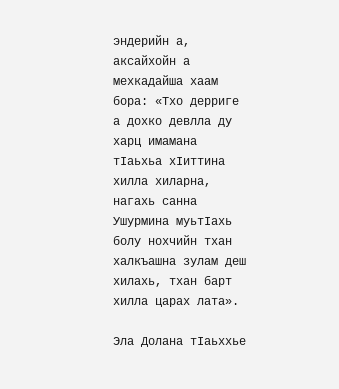эндерийн а, аксайхойн а мехкадайша хаам бора: «Тхо дерриге а дохко девлла ду харц имамана тIаьхьа хIиттина хилла хиларна, нагахь санна Ушурмина муьтIахь болу нохчийн тхан халкъашна зулам деш хилахь, тхан барт хилла царах лата».

Эла Долана тIаьххье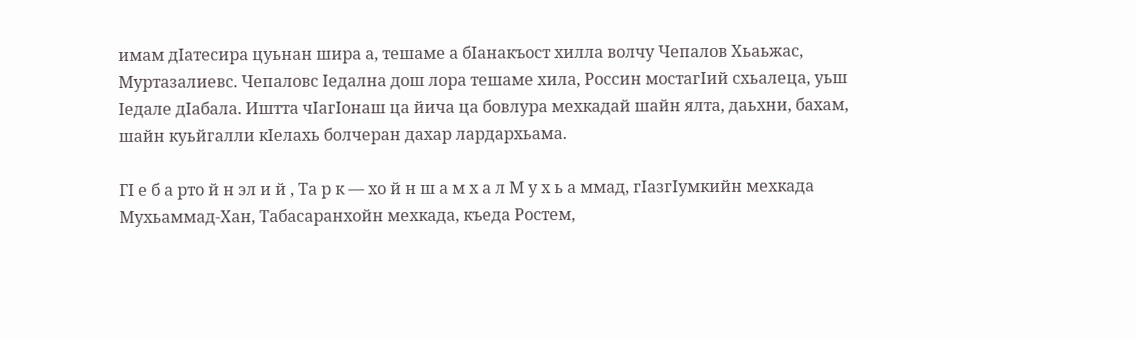имам дIатесира цуьнан шира а, тешаме а бIанакъост хилла волчу Чепалов Хьаьжас, Муртазалиевс. Чепаловс Iедална дош лора тешаме хила, Россин мостагIий схьалеца, уьш Iедале дIабала. Иштта чIагIонаш ца йича ца бовлура мехкадай шайн ялта, даьхни, бахам, шайн куьйгалли кIелахь болчеран дахар лардархьама.

ГI е б а рто й н эл и й , Та р к — хо й н ш а м х а л М у х ь а ммад, гIазгIумкийн мехкада Мухьаммад-Хан, Табасаранхойн мехкада, къеда Ростем,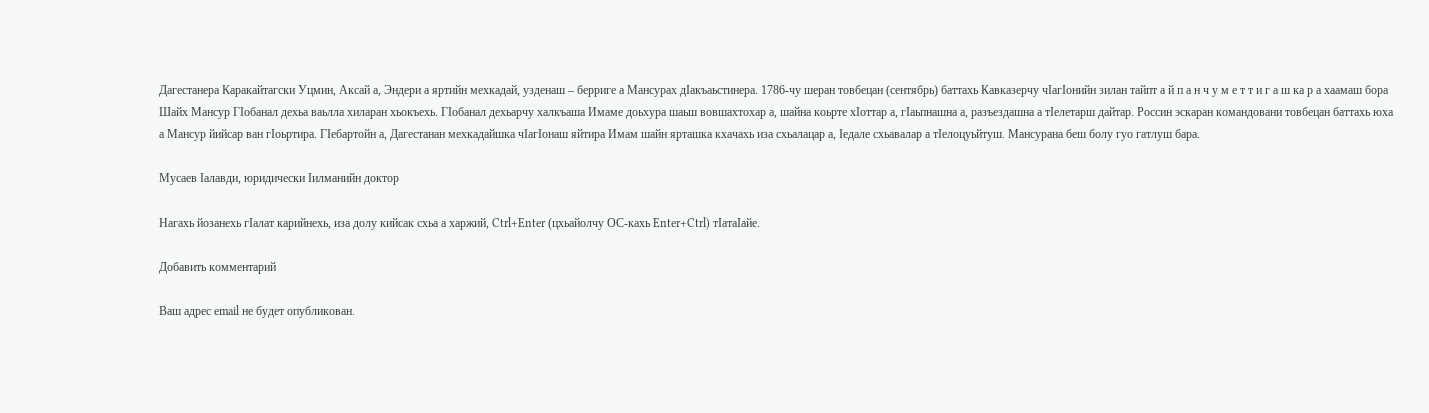Дагестанера Каракайтагски Уцмин, Аксай а, Эндери а яртийн мехкадай, узденаш – берриге а Мансурах дIакъаьстинера. 1786-чу шеран товбецан (сентябрь) баттахь Кавказерчу чIагIонийн зилан тайпт а й п а н ч у м е т т и г а ш ка р а хаамаш бора Шайх Мансур ГIобанал дехьа ваьлла хиларан хьокъехь. ГIобанал дехьарчу халкъаша Имаме доьхура шаьш вовшахтохар а, шайна коьрте хIоттар а, гIаьпнашна а, разъездашна а тIелетарш дайтар. Россин эскаран командовани товбецан баттахь юха а Мансур йийсар ван гIоьртира. ГIебартойн а, Дагестанан мехкадайшка чIагIонаш яйтира Имам шайн ярташка кхачахь иза схьалацар а, Iедале схьавалар а тIелоцуьйтуш. Мансурана беш болу гуо гатлуш бара.

Мусаев Iалавди, юридически Iилманийн доктор

Нагахь йозанехь гIалат карийнехь, иза долу кийсак схьа а харжий, Ctrl+Enter (цхьайолчу ОС-кахь Enter+Ctrl) тIатаIайе.

Добавить комментарий

Ваш адрес email не будет опубликован.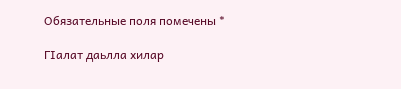Обязательные поля помечены *

ГIалат даьлла хилар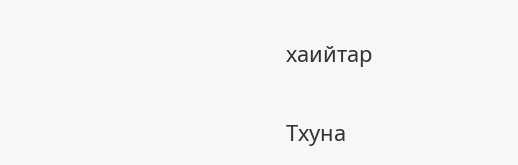хаийтар

Тхуна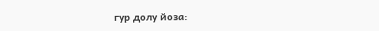гур долу йоза: